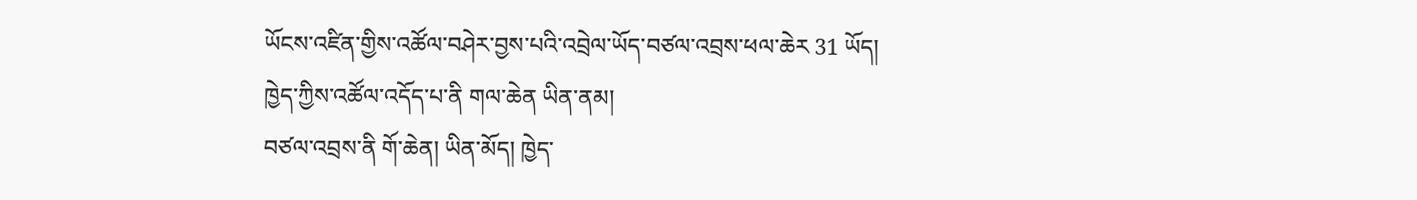ཡོངས་འཛིན་གྱིས་འཚོལ་བཤེར་བྱས་པའི་འབྲེལ་ཡོད་བཙལ་འབྲས་ཕལ་ཆེར 31 ཡོད།
ཁྱེད་ཀྱིས་འཚོལ་འདོད་པ་ནི གལ་ཆེན ཡིན་ནམ།
བཙལ་འབྲས་ནི གོ་ཆེན། ཡིན་མོད། ཁྱེད་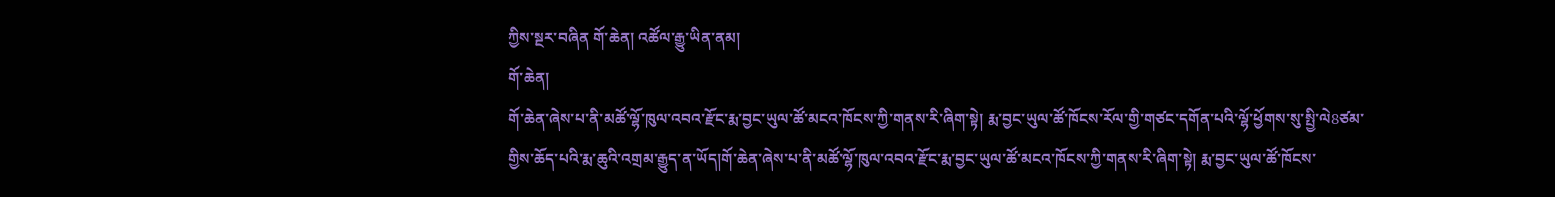ཀྱིས་སྔར་བཞིན གོ་ཆེན། འཚོལ་རྒྱུ་ཡིན་ནམ།
གོ་ཆེན།
གོ་ཆེན་ཞེས་པ་ནི་མཚོ་ལྷོ་ཁུལ་འབའ་རྫོང་རྨ་བྱང་ཡུལ་ཚོ་མངའ་ཁོངས་ཀྱི་གནས་རི་ཞིག་སྟེ། རྨ་བྱང་ཡུལ་ཚོ་ཁོངས་རོལ་གྱི་གཙང་དགོན་པའི་ལྷོ་ཕྱོགས་སུ་སྤྱི་ལེ8ཙམ་གྱིས་ཆོད་པའི་རྨ་ཆུའི་འགྲམ་རྒྱུད་ན་ཡོད།གོ་ཆེན་ཞེས་པ་ནི་མཚོ་ལྷོ་ཁུལ་འབའ་རྫོང་རྨ་བྱང་ཡུལ་ཚོ་མངའ་ཁོངས་ཀྱི་གནས་རི་ཞིག་སྟེ། རྨ་བྱང་ཡུལ་ཚོ་ཁོངས་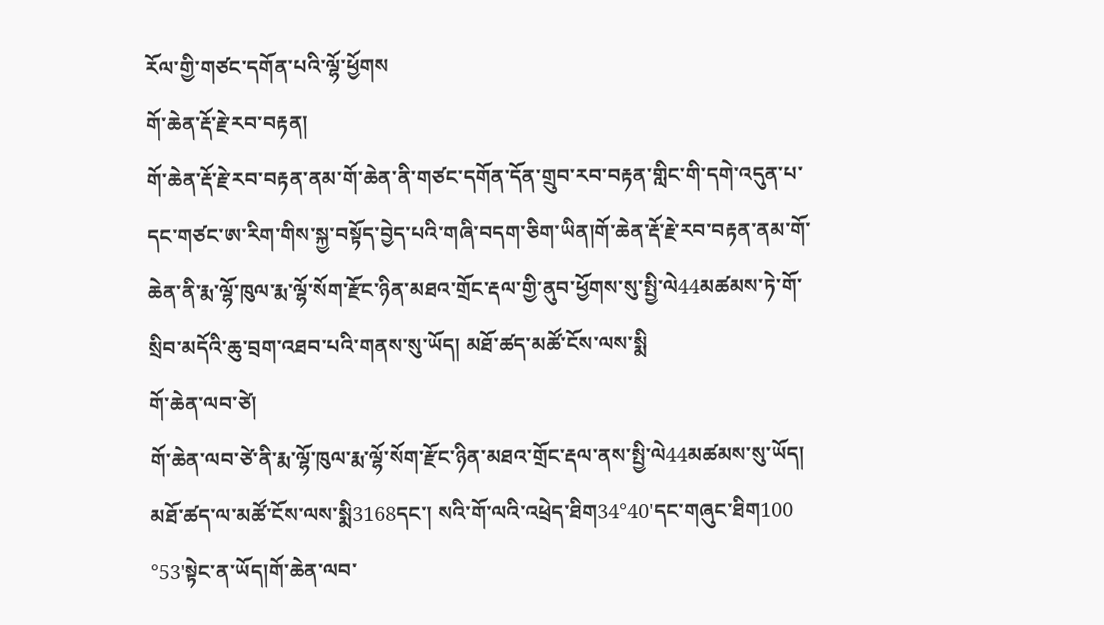རོལ་གྱི་གཙང་དགོན་པའི་ལྷོ་ཕྱོགས
གོ་ཆེན་རྡོ་རྗེ་རབ་བརྟན།
གོ་ཆེན་རྡོ་རྗེ་རབ་བརྟན་ནམ་གོ་ཆེན་ནི་གཙང་དགོན་དོན་གྲུབ་རབ་བརྟན་གླིང་གི་དགེ་འདུན་པ་དང་གཙང་ཨ་རིག་གིས་སྐྱ་བསྟོད་བྱེད་པའི་གཞི་བདག་ཅིག་ཡིན།གོ་ཆེན་རྡོ་རྗེ་རབ་བརྟན་ནམ་གོ་ཆེན་ནི་རྨ་ལྷོ་ཁུལ་རྨ་ལྷོ་སོག་རྫོང་ཉིན་མཐའ་གྲོང་རྡལ་གྱི་ནུབ་ཕྱོགས་སུ་སྤྱི་ལེ44མཚམས་ཏེ་གོ་སྲིབ་མདོའི་ཆུ་བྲག་འཐབ་པའི་གནས་སུ་ཡོད། མཐོ་ཚད་མཚོ་ངོས་ལས་སྨི
གོ་ཆེན་ལབ་ཙེ།
གོ་ཆེན་ལབ་ཙེ་ནི་རྨ་ལྷོ་ཁུལ་རྨ་ལྷོ་སོག་རྫོང་ཉིན་མཐའ་གྲོང་རྡལ་ནས་སྤྱི་ལེ44མཚམས་སུ་ཡོད། མཐོ་ཚད་ལ་མཚོ་ངོས་ལས་སྨི3168དང་། སའི་གོ་ལའི་འཕྲེད་ཐིག34°40'དང་གཞུང་ཐིག100 °53'སྟེང་ན་ཡོད།གོ་ཆེན་ལབ་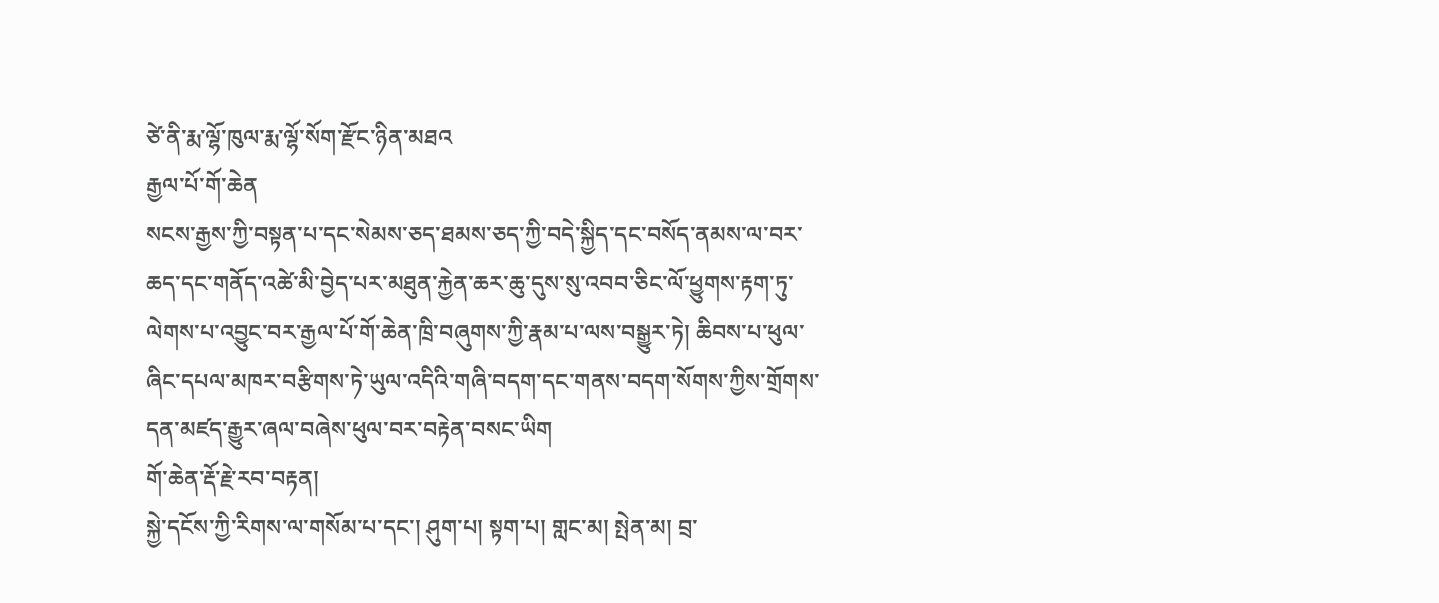ཙེ་ནི་རྨ་ལྷོ་ཁུལ་རྨ་ལྷོ་སོག་རྫོང་ཉིན་མཐའ
རྒྱལ་པོ་གོ་ཆེན
སངས་རྒྱས་ཀྱི་བསྟན་པ་དང་སེམས་ཅད་ཐམས་ཅད་ཀྱི་བདེ་སྐྱིད་དང་བསོད་ནམས་ལ་བར་ཆད་དང་གནོད་འཚེ་མི་བྱེད་པར་མཐུན་རྐྱེན་ཆར་ཆུ་དུས་སུ་འབབ་ཅིང་ལོ་ཕྱུགས་རྟག་ཏུ་ལེགས་པ་འབྱུང་བར་རྒྱལ་པོ་གོ་ཆེན་ཁྲི་བཞུགས་ཀྱི་རྣམ་པ་ལས་བསྒྱུར་ཏེ། ཆིབས་པ་ཕུལ་ཞིང་དཔལ་མཁར་བརྩིགས་ཏེ་ཡུལ་འདིའི་གཞི་བདག་དང་གནས་བདག་སོགས་ཀྱིས་གྲོགས་དན་མཛད་རྒྱུར་ཞལ་བཞེས་ཕུལ་བར་བརྟེན་བསང་ཡིག
གོ་ཆེན་རྡོ་རྗེ་རབ་བརྟན།
སྐྱེ་དངོས་ཀྱི་རིགས་ལ་གསོམ་པ་དང་། ཤུག་པ། སྟག་པ། གླང་མ། སྤེན་མ། བྲ་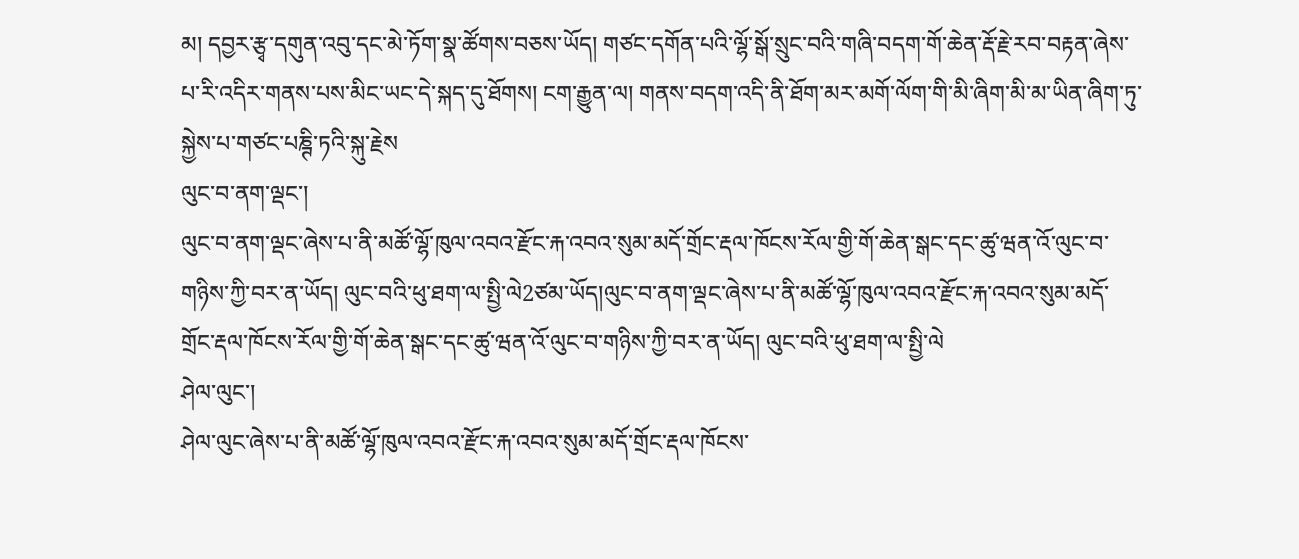མ། དབྱར་རྩྭ་དགུན་འབུ་དང་མེ་ཏོག་སྣ་ཚོགས་བཅས་ཡོད། གཙང་དགོན་པའི་ལྷོ་སྒོ་སྲུང་བའི་གཞི་བདག་གོ་ཆེན་རྡོ་རྗེ་རབ་བརྟན་ཞེས་པ་རི་འདིར་གནས་པས་མིང་ཡང་དེ་སྐད་དུ་ཐོགས། ངག་རྒྱུན་ལ། གནས་བདག་འདི་ནི་ཐོག་མར་མགོ་ལོག་གི་མི་ཞིག་མི་མ་ཡིན་ཞིག་ཏུ་སྐྱེས་པ་གཙང་པཎྚི་ཏའི་སྐུ་རྗེས
ལུང་བ་ནག་ལྡང་།
ལུང་བ་ནག་ལྡང་ཞེས་པ་ནི་མཚོ་ལྷོ་ཁུལ་འབའ་རྫོང་རྐ་འབའ་སུམ་མདོ་གྲོང་རྡལ་ཁོངས་རོལ་གྱི་གོ་ཆེན་སྒང་དང་ཚུ་ཝན་འོ་ལུང་བ་གཉིས་ཀྱི་བར་ན་ཡོད། ལུང་བའི་ཕུ་ཐག་ལ་སྤྱི་ལེ2ཙམ་ཡོད།ལུང་བ་ནག་ལྡང་ཞེས་པ་ནི་མཚོ་ལྷོ་ཁུལ་འབའ་རྫོང་རྐ་འབའ་སུམ་མདོ་གྲོང་རྡལ་ཁོངས་རོལ་གྱི་གོ་ཆེན་སྒང་དང་ཚུ་ཝན་འོ་ལུང་བ་གཉིས་ཀྱི་བར་ན་ཡོད། ལུང་བའི་ཕུ་ཐག་ལ་སྤྱི་ལེ
ཤེལ་ལུང་།
ཤེལ་ལུང་ཞེས་པ་ནི་མཚོ་ལྷོ་ཁུལ་འབའ་རྫོང་རྐ་འབའ་སུམ་མདོ་གྲོང་རྡལ་ཁོངས་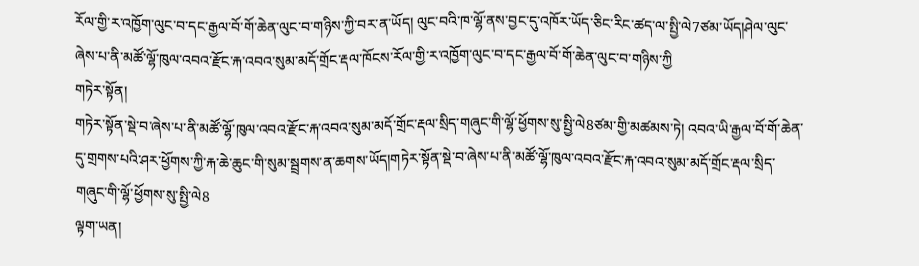རོལ་གྱི་ར་འཁྱོག་ལུང་བ་དང་རྒྱལ་བོ་གོ་ཆེན་ལུང་བ་གཉིས་ཀྱི་བར་ན་ཡོད། ལུང་བའི་ཁ་ལྷོ་ནས་བྱང་དུ་འཁོར་ཡོད་ཅིང་རིང་ཚད་ལ་སྤྱི་ལེ7ཙམ་ཡོད།ཤེལ་ལུང་ཞེས་པ་ནི་མཚོ་ལྷོ་ཁུལ་འབའ་རྫོང་རྐ་འབའ་སུམ་མདོ་གྲོང་རྡལ་ཁོངས་རོལ་གྱི་ར་འཁྱོག་ལུང་བ་དང་རྒྱལ་བོ་གོ་ཆེན་ལུང་བ་གཉིས་ཀྱི
གཏེར་སྟོན།
གཏེར་སྟོན་སྡེ་བ་ཞེས་པ་ནི་མཚོ་ལྷོ་ཁུལ་འབའ་རྫོང་རྐ་འབའ་སུམ་མདོ་གྲོང་རྡལ་སྲིད་གཞུང་གི་ལྷོ་ཕྱོགས་སུ་སྤྱི་ལེ8ཙམ་གྱི་མཚམས་ཏེ། འབའ་ཡི་རྒྱལ་བོ་གོ་ཆེན་དུ་གྲགས་པའི་ཤར་ཕྱོགས་ཀྱི་རྐ་ཆེ་ཆུང་གི་སུམ་སྦྲགས་ན་ཆགས་ཡོད།གཏེར་སྟོན་སྡེ་བ་ཞེས་པ་ནི་མཚོ་ལྷོ་ཁུལ་འབའ་རྫོང་རྐ་འབའ་སུམ་མདོ་གྲོང་རྡལ་སྲིད་གཞུང་གི་ལྷོ་ཕྱོགས་སུ་སྤྱི་ལེ8
ལྟག་ཡན།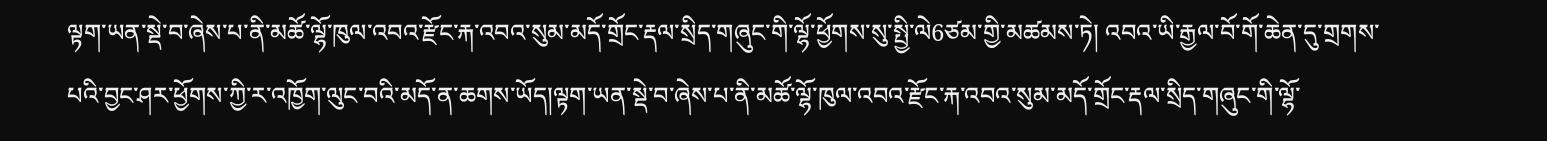ལྟག་ཡན་སྡེ་བ་ཞེས་པ་ནི་མཚོ་ལྷོ་ཁུལ་འབའ་རྫོང་རྐ་འབའ་སུམ་མདོ་གྲོང་རྡལ་སྲིད་གཞུང་གི་ལྷོ་ཕྱོགས་སུ་སྤྱི་ལེ6ཙམ་གྱི་མཚམས་ཏེ། འབའ་ཡི་རྒྱལ་བོ་གོ་ཆེན་དུ་གྲགས་པའི་བྱང་ཤར་ཕྱོགས་ཀྱི་ར་འཁྱོག་ལུང་བའི་མདོ་ན་ཆགས་ཡོད།ལྟག་ཡན་སྡེ་བ་ཞེས་པ་ནི་མཚོ་ལྷོ་ཁུལ་འབའ་རྫོང་རྐ་འབའ་སུམ་མདོ་གྲོང་རྡལ་སྲིད་གཞུང་གི་ལྷོ་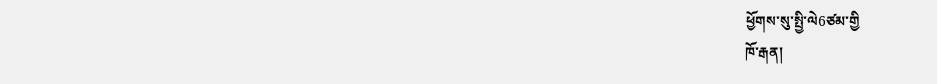ཕྱོགས་སུ་སྤྱི་ལེ6ཙམ་གྱི
ཁོ་རྒན།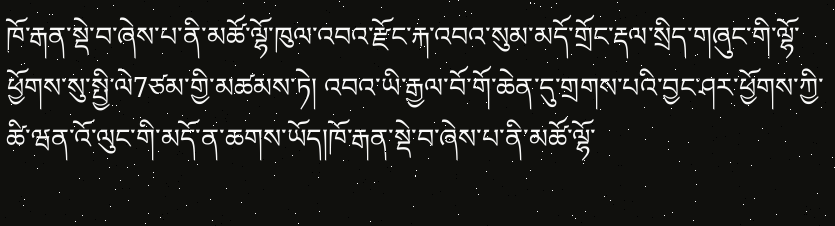ཁོ་རྒན་སྡེ་བ་ཞེས་པ་ནི་མཚོ་ལྷོ་ཁུལ་འབའ་རྫོང་རྐ་འབའ་སུམ་མདོ་གྲོང་རྡལ་སྲིད་གཞུང་གི་ལྷོ་ཕྱོགས་སུ་སྤྱི་ལེ7ཙམ་གྱི་མཚམས་ཏེ། འབའ་ཡི་རྒྱལ་བོ་གོ་ཆེན་དུ་གྲགས་པའི་བྱང་ཤར་ཕྱོགས་ཀྱི་ཚི་ཝན་འོ་ལུང་གི་མདོ་ན་ཆགས་ཡོད།ཁོ་རྒན་སྡེ་བ་ཞེས་པ་ནི་མཚོ་ལྷོ་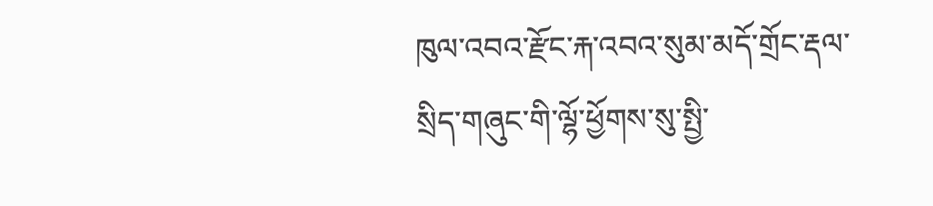ཁུལ་འབའ་རྫོང་རྐ་འབའ་སུམ་མདོ་གྲོང་རྡལ་སྲིད་གཞུང་གི་ལྷོ་ཕྱོགས་སུ་སྤྱི་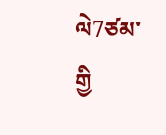ལེ7ཙམ་གྱི